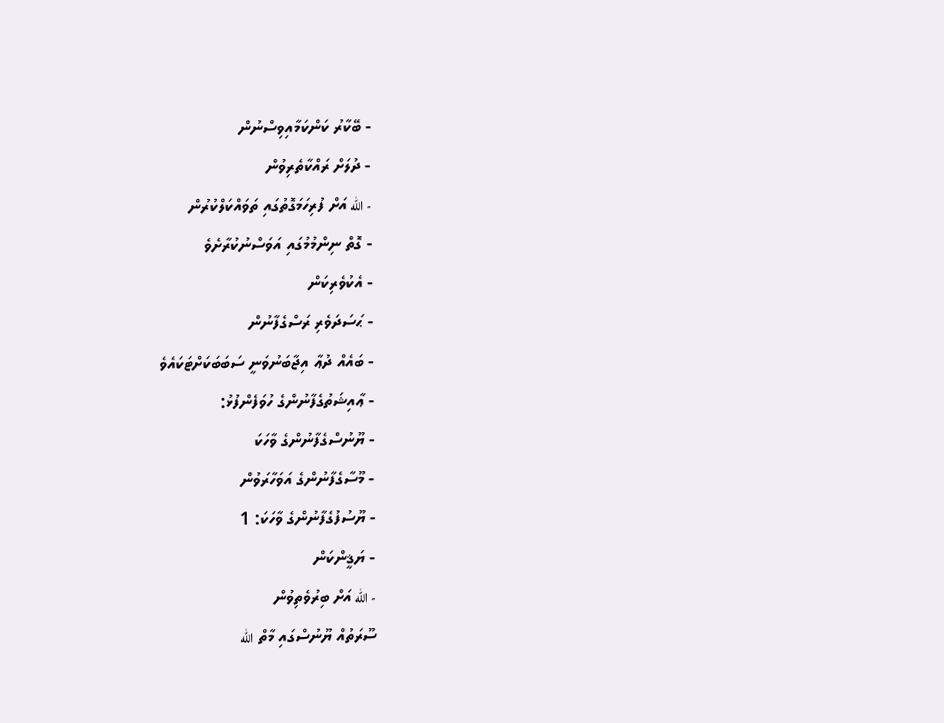- ބޭކާރު ކަންކަމާއިވިސްނުން
- ދުލަށް ރައްކާތެރިވުން
- الله އަށް ފުރިހަމަގޮތުގައި ތަވައްކަލްކުރުން
- ގޮތް ނިންމުމުގައި އަވަސްނުކުރާށެވެ
- އެކުވެރިކަން
- ޙަސަދަވެރި ރަސްގެފާނުން
- ބައެއް ދުޢާ އިޖާބަނުވަނީ ސަބަބަކަށްޓަކައެވެ
- ޢާއިޝަތުގެފާނުންގެ ހުވަފެންފުޅު:
- ޔޫނުސްގެފާނުންގެ ވާހަކަ
- މޫސާގެފާނުންގެ އަވަހާރަވުން
- ޔޫސުފުގެފާނުންގެ ވާހަކަ: 1
- ޔަޤީންކަން
- الله އަށް ބިރުވެތިވުން
ސޫރަތުއް ޔޫނުސްގައި މާތް الله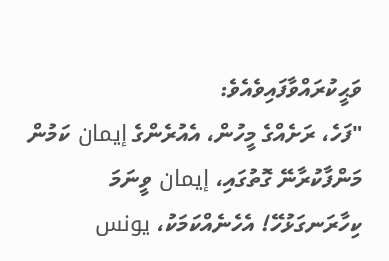ވަޙީކުރައްވާފައިވެއެވެ:
"ފަހެ، ރަށެއްގެ މީހުން، އެއުރެންގެ إيمان ކަމުން މަންފާކުރާނޭ ގޮތުގައި، إيمان ވީނަމަ ކިހާރަނގަޅުހޭ! އެހެނެއްކަމަކު، يونس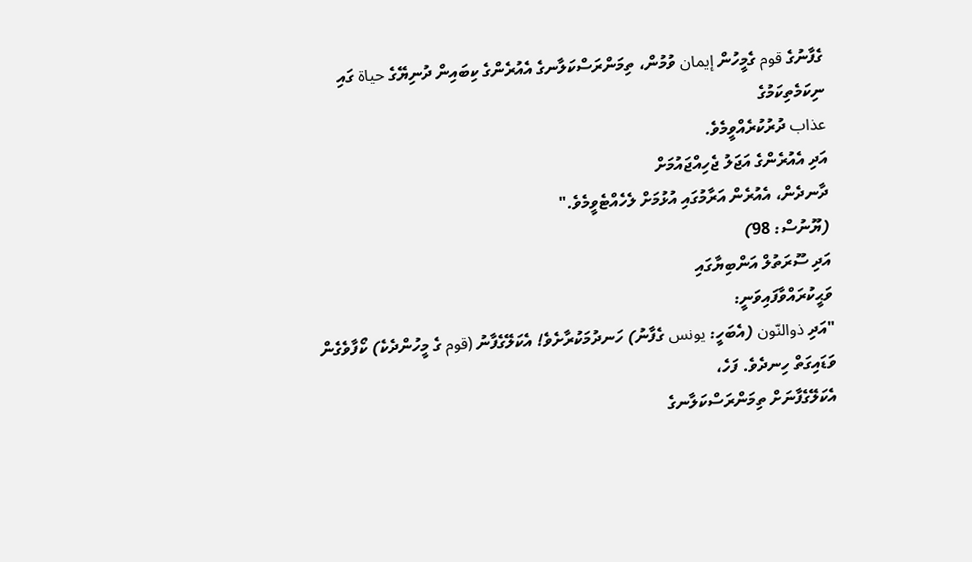ގެފާނުގެ قوم ގެމީހުން إيمان ވުމުން، ތިމަންރަސްކަލާނގެ އެއުރެންގެ ކިބައިން ދުނިޔޭގެ حياة ގައި ނިކަމެތިކަމުގެ
عذاب ދުރުކުރެއްވީމެވެ.
އަދި އެއުރެންގެ އަޖަލު ޖެހިއްޖައުމަށް
ދާނދެން، އެއުރެން އަރާމުގައި އުޅުމަށް ލެހެއްޓެވީމެވެ."
(ޔޫނުސް: 98)
އަދި ސޫރަތުލް އަންބިޔާގައި
ވަޙީކުރައްވާފައިވަނީ:
"އަދި ذوالنّون (އެބަހީ: يونس ގެފާނު) ހަނދުމަކުރާށެވެ! އެކަލޭގެފާނު (قوم ގެ މީހުންދެކެ) ކޯފާވެގެން ވަޑައިގަތް ހިނދެވެ. ފަހެ،
އެކަލޭގެފާނަށް ތިމަންރަސްކަލާނގެ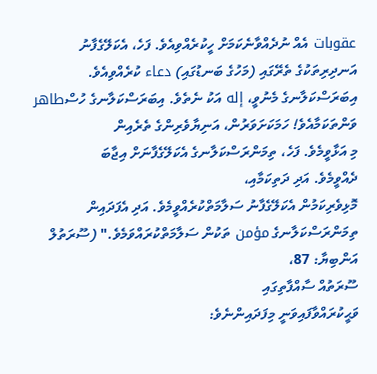عقوبات އެއް ނުދެއްވާނެކަމަށް ހީކުރެއްވިއެވެ. ފަހެ، އެކަލޭގެފާނު އަނދިރިތަކުގެ ތެރޭގައި (މަހުގެ ބަނޑުގައި) دعاء ކުރެއްވިއެވެ. އިބަރަސްކަލާނގެ މެނުވީ، إله އަކު ނެތެވެ. އިބަރަސްކަލާނގެ ހުސްطاهر ވަންތަކަމާއެވެ! ހަމަކަށަވަރުން، އަނިޔާވެރިންގެ ތެރެއިން
މި އަޅާވީމެވެ. ފަހެ، ތިމަންރަސްކަލާނގެ އެކަލޭގެފާނަށް އިޖާބަ
ދެއްވީމެވެ. އަދި ދަތިކަމާއި،
މޮޅިވެރިކަމުން އެކަލޭގެފާނު ސަލާމަތްކުރެއްވީމެވެ. އަދި އެފަދައިން ތިމަންރަސްކަލާނގެ مؤمن ތަކުން ސަލާމަތްކުރައްވަމެވެ." (ސޫރަތުލް އަންބިޔާ: 87،
ސޫރަތުއް ސާއްފާތިގައި
ވަޙީކުރައްވާފައިވަނީ މިފަދައިންނެވެ: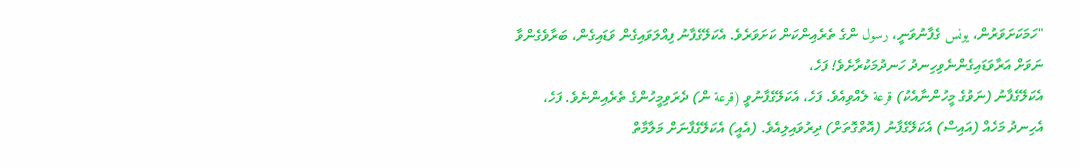"ހަމަކަށަވަރުން، يونس ގެފާނުވަނީ، رسول ންގެ ތެރެއިންކަން ކަށަވަރެވެ. އެކަލޭގެފާނު ފިއްލަވައިގެން ވަޑައިގެން، ބަރާވެގެންވާ
ނަވަށް އަރާވަޑައިގެންނެވިހިނދު ހަނދުމަކުރާށެވެ! ފަހެ،
އެކަލޭގެފާނު (ނަވުގެ މީހުންނާއެކު) قرعة ލެއްވިއެވެ. ފަހެ، އެކަލޭގެފާނުވީ (قرعة ން) ދެރަވިމީހުންގެ ތެރެއިންނެވެ. ފަހެ،
އެހިނދު މަހެއް (އައިސް) އެކަލޭގެފާނު (އޮތްގޮތަށް) ދިރުވައިލިއެވެ. (އެއީ) އެކަލޭގެފާނަށް މަލާމާތް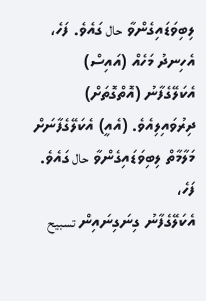ލިބިވަޑައިގެންވާ حال ގައެވެ. ފަހެ، އެހިނދު މަހެއް (އައިސް)
އެކަލޭގެފާނު (އޮތްގޮތަށް) ދިރުވައިލިއެވެ. (އެއީ) އެކަލޭގެފާނަށް މަލާމާތް ލިބިވަޑައިގެންވާ حال ގައެވެ. ފަހެ،
އެކަލޭގެފާނު ގިނަގިނައިން تسبيح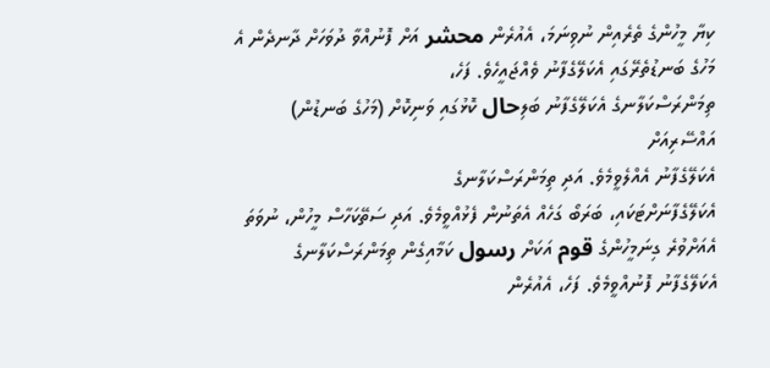ކިޔާ މީހުންގެ ތެރެއިން ނުވިނަމަ، އެއުރެން محشر އަށް ފޮނުއްވާ ދުވަހަށް ދާނދެން އެ މަހުގެ ބަނޑުތެރޭގައި އެކަލޭގެފާނު ވެއްޖައީހެވެ. ފަހެ،
ތިމަންރަސްކަލާނގެ އެކަލޭގެފާނު ބަލިحال ކޮޅުގައި ވަނިކޮށް (މަހުގެ ބަނޑުން) އައްސޭރިއަށް
އެކަލޭގެފާނު އެއްލެވީމެވެ. އަދި ތިމަންރަސްކަލާނގެ
އެކަލޭގެފާނަށްޓަކައި، ބަރަބޯ ގަހެއް އެތަނުން ފެޅުއްވީމެވެ. އަދި ސަތޭކަހާސް މީހުން، ނުވަތަ
އެއަށްވުރެ ގިނަމީހުންގެ قوم އަކަށް رسول ކަމާއިގެން ތިމަންރަސްކަލާނގެ އެކަލޭގެފާނު ފޮނުއްވީމެވެ. ފަހެ، އެއުރެން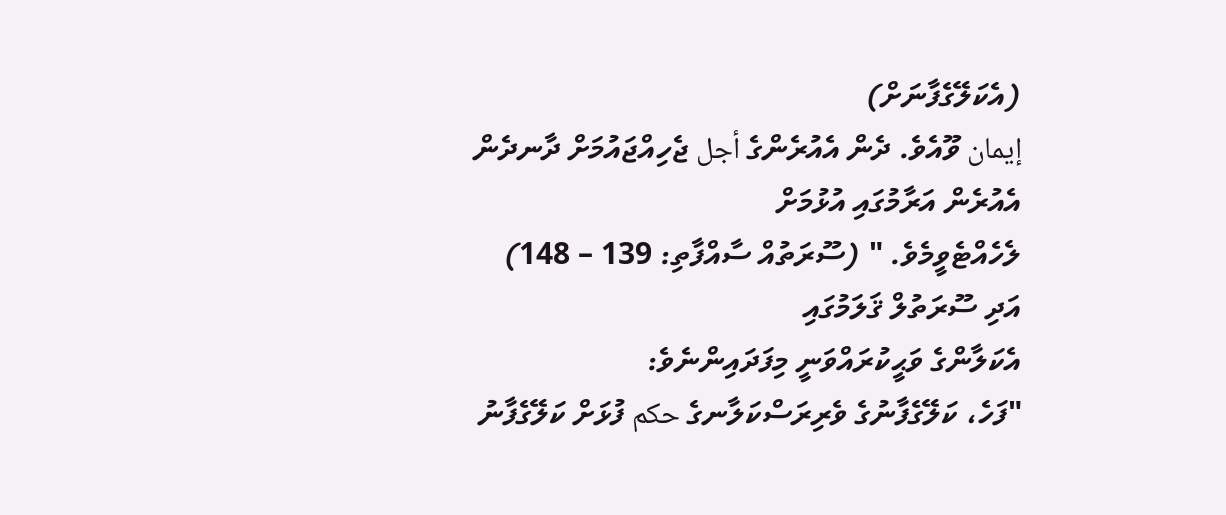(އެކަލޭގެފާނަށް)
إيمان ވޫއެވެ. ދެން އެއުރެންގެ أجل ޖެހިއްޖައުމަށް ދާނދެން އެއުރެން އަރާމުގައި އުޅުމަށް
ލެހެއްޓެވީމެވެ. " (ސޫރަތުއް ސާއްފާތި: 139 – 148)
އަދި ސޫރަތުލް ޤަލަމުގައި
އެކަލާންގެ ވަޙީކުރައްވަނީ މިފަދައިންނެވެ:
"ފަހެ، ކަލޭގެފާނުގެ ވެރިރަސްކަލާނގެ حكم ފުޅަށް ކަލޭގެފާނު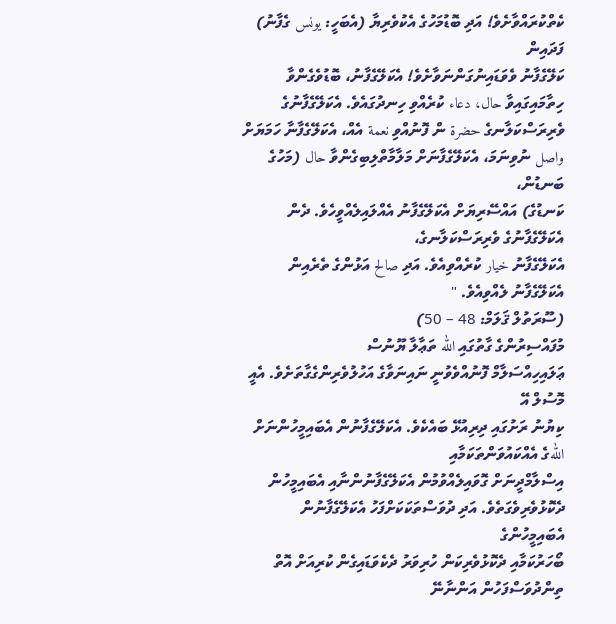ކެތްކުރައްވާށެވެ! އަދި ބޮޑުމަހުގެ އެކުވެރިޔާ (އެބަހީ: يونس ގެފާނު) ފަދައިން
ކަލޭގެފާނު ވެވަޑައިނުގަންނަވާށެވެ! އެކަލޭގެފާނު، ބޮޑުވެގެންވާ ހިތާމައިގައިވާ حال، دعاء ކުރެއްވި ހިނދުގައެވެ. އެކަލޭގެފާނުގެ
ވެރިރަސްކަލާނގެ حضرة ން ފޮނުއްވި نعمة އެއް، އެކަލޭގެފާނާ ހަމަޔަށް واصل ނުވިނަމަ، އެކަލޭގެފާނަށް މަލާމާތްލިބިގެންވާ حال (މަހުގެ ބަނޑުން،
ކަނޑުގެ) އައްސޭރިޔަށް އެކަލޭގެފާނު އެއްލައިލެއްވީހެވެ. ދެން އެކަލޭގެފާނުގެ ވެރިރަސްކަލާނގެ،
އެކަލޭގެފާނު خيار ކުރެއްވިއެވެ. އަދި صالح އަޅުންގެ ތެރެއިން އެކަލޭގެފާނު ލެއްވިއެވެ. "
(ސޫރަތުލް ޤަލަމް: 48 – 50)
މުފައްސިރުންގެ ގާތުގައި الله ތަޢާލާ ޔޫނުސް
ޢަލައިހިއްސަލާމް ފޮނުއްވެވުނީ ނައިނަވާގެ އަހުލުވެރިންގެގާތަށެވެ. އެއީ މޮސުލް އޭ
ކިޔުނު ރަށުގައި ދިރިއުޅޭ ބައެކެވެ. އެކަލޭގެފާނުން އެބައިމީހުންނަށް اللهގެ އެއްކައުވަންތަކަމާއި
އިސްލާމްދީނަށް ގޮވައިލެއްވުމުން އެކަލޭގެފާނުންނާއި އެބައިމީހުން
ދެކޮޅުވެރިވެގަތެވެ. އަދި ދުވަސްތަކަކަށްފަހު އެކަލޭގެފާނުން އެބައިމީހުންގެ
ބޯހަރުކަމާއި ދެކޮޅުވެރިކަން ހުރިވަރު ދެކެވަޑައިގެން ކުރިއަށް އޮތް
ތިންދުވަސްފަހުން އަންނާނޭ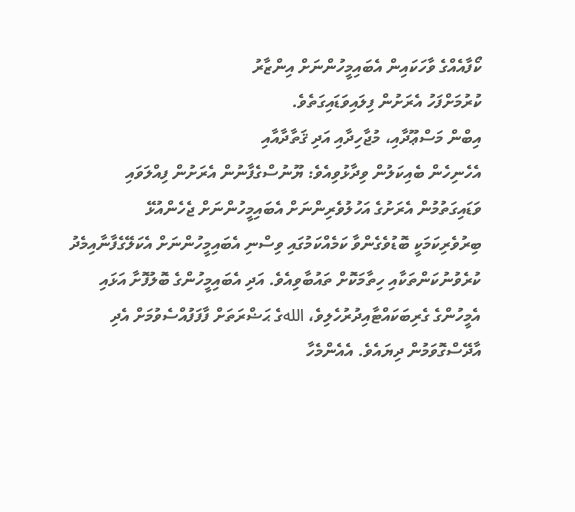ކޯފާއެއްގެ ވާހަކައިން އެބައިމީހުންނަށް އިންޒާރު
ކުރުމަށްފަހު އެރަށުން ފިލައިވަޑައިގަތެވެ.
އިބްން މަސްޢޫދާއި، މުޖާހިދާއި އަދި ޤަތާދާއާއި
އެހެނިހެން ބެއިކަލުން ވިދާޅުވިއެވެ: ޔޫނުސްގެފާނުން އެރަށުން ފިއްލަވައި
ވަޑައިގަތުމުން އެރަށުގެ އަހުލުވެރިންނަށް އެބައިމީހުންނަށް ޖެހެންއުޅޭ
ބިރުވެރިކަމަކީ ބޮޑުވެގެންވާ ކަމެއްކަމުގައި ވިސްނި އެބައިމީހުންނަށް އެކަލޭގެފާނާއިމެދު
ކުރެވުނުކަންތަކާއި ހިތާމަކޮށް ތައުބާވިއެވެ. އަދި އެބައިމީހުންގެ ބޮލުފޮށާ އަޅައި
އެމީހުންގެ ގެރިބަކައްޓާއިދުރުހެލިވެ، اللهގެ ޙަޟްރަތަށް ފާފަފުއްސެވުމަށް އެދި
އާދޭސްގޮވަމުން ދިޔައެވެ. އެއެންމެހާ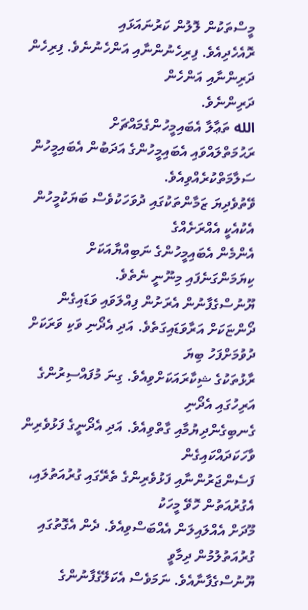މީސްތަކުން ލޮލުން ކަރުނައަޅައި
ރޮއެހެދިއެވެ. ފިރިހެނުންނާއި އަންހެނުނެވެ. ފިރިހެން ދަރިންނާއި އަންހެން
ދަރިންނެވެ.
الله ތަޢާލާ އެބައިމީހުންގެމައްޗަށް
ރަޙުމަތްލައްވައި އެބައިމީހުންގެ އަދަބުން އެބައިމީހުން ސަލާމަތްކުރެއްވިއެވެ.
ވޭތުވެދިޔަ ޒަމާންތަކުގައި ދުވަހަކުވެސް ބަޔަކުމީހުން އެކުއެކީ އެއްރަށެއްގެ
އެންމެން އެބައިމީހުންގެ ނަބިއްޔާއަކަށް ކިޔަމަންގަނެފައި މިނޫނީ ނެތެވެ.
ޔޫނުސްގެފާނުން އެރަށުން ފިއްލަވައި ވަޑައިގެން
ދޯންޏަކަށް އަރާވަޑައިގަތެވެ. އަދި އެދޯނި ވަކި ވަރަކަށް ދުވުމަށްފަހު ބިޔަ
ރާޅުތަކުގެ ޝިކާރައަކަށްވިއެވެ. ގިނަ މުފައްސިރުންގެ އަރިހުގައި އެދޯނި
ގެނބިގެންދިޔުމާއި ގާތްވިއެވެ. އަދި އެދޯނީގެ ފަޅުވެރިން ވާހަކަދައްކައިގެން
ފަސެންޖަރުންނާއި ފަޅުވެރިންގެ ތެރޭގައި ގުރުއަތުލައި، އެގުރުއަތުން ހޮވޭ މީހަކު
މޫދަށް އެއްލައިލަން އެއްބަސްވިއެވެ. ދެން އެގޮތުގައި ގުރުއަތުލުމުން ދިމާވީ
ޔޫނުސްގެފާނާއެވެ. ނަމަވެސް އެކަލޭގެފާނުންގެ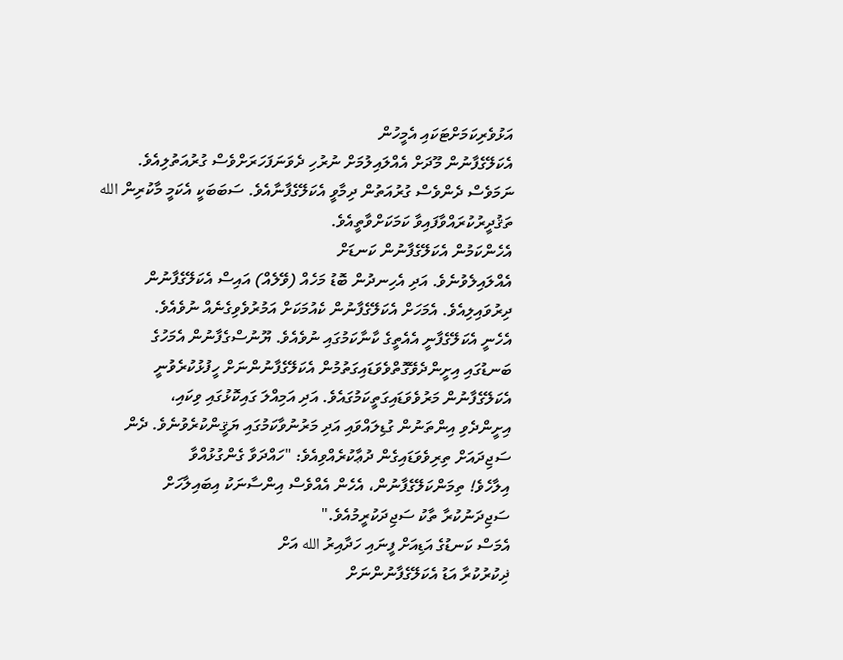އަޅުވެރިކަމަށްޓަކައި އެމީހުން
އެކަލޭގެފާނުން މޫދަށް އެއްލައިލުމަށް ނުރުހި ދެވަނަފަހަރަށްވެސް ގުރުއަތުލިއެވެ.
ނަމަވެސް ދެންވެސް ގުރުއަތުން ދިމާވީ އެކަލޭގެފާނާއެވެ. ސަބަބަކީ އެކަމީ މާކުރިން الله
ތަޤުދީރުކުރައްވާފައިވާ ކަމަކަށްވާތީއެވެ.
އެހެންކަމުން އެކަލޭގެފާނުން ކަނޑަށް
އެއްލައިލެވުނެވެ. އަދި އެހިނދުން ބޮޑު މަހެއް (ވޭލެއް) އައިސް އެކަލޭގެފާނުން
ދިރުވައިލިއެވެ. އެމަހަށް އެކަލޭގެފާނުން ކެއުމަކަށް އަމުރުވެވިގެނެއް ނުވެއެވެ.
އެހެނީ އެކަލޭގެފާނީ އެއެތީގެ ކާނާކަމުގައި ނުވެއެވެ. ޔޫނުސްގެފާނުން އެމަހުގެ
ބަނޑުގައި އިށީންދެވޭގޮތްވެވަޑައިގަތުމުން އެކަލޭގެފާނުންނަށް ހީފުޅުކުރެވުނީ
އެކަލޭގެފާނުން މަރުވެވަޑައިގަތީކަމުގައެވެ. އަދި އަމިއްލަ ގައިކޮޅުގައި ވިކައި،
އިށީންދެވި އިންތަނުން ގުޑިލައްވައި އަދި މަރުނުވާކަމުގައި ޔަޤީންކުރެވުނެވެ. ދެން
ސަޖިދައަށް ތިރިވެވަޑައިގެން ދުޢާކުރެއްވިއެވެ: "ހައްދަވާ ގެންގުޅުއްވާ
އިލާހެވެ! ތިމަންކަލޭގެފާނުން، އެހެން އެއްވެސް އިންސާނަކު އިބައިލާހަށް
ސަޖިދަނުކުރާ ތާކު ސަޖިދަކުރީމުއެވެ."
އެމަސް ކަނޑުގެ އަޑިއަށް ފީނައި ހަދާއިރު الله އަށް
ޛިކުރުކުރާ އަޑު އެކަލޭގެފާނުންނަށް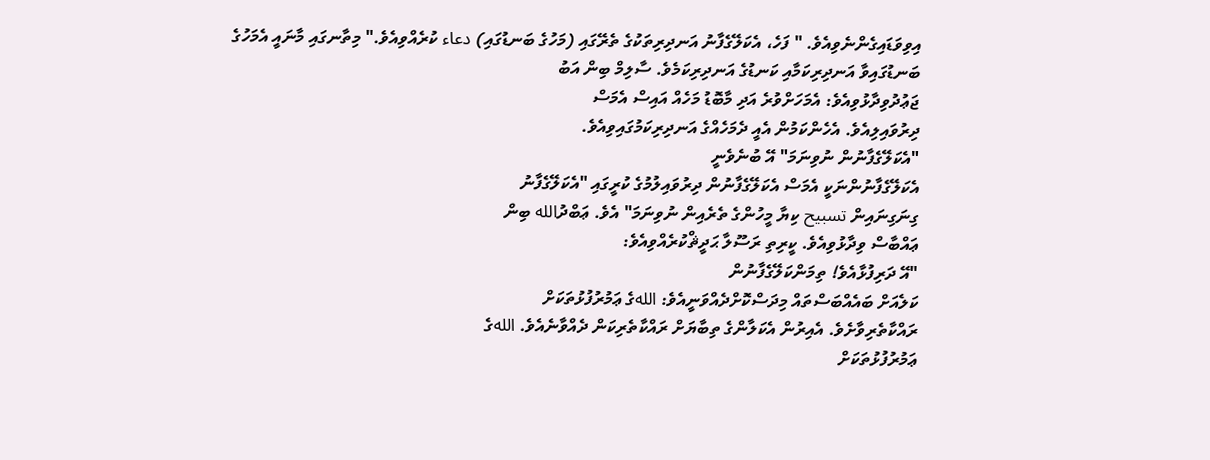އިވިވަޑައިގެންނެވިއެވެ. " ފަހެ، އެކަލޭގެފާނު އަނދިރިތަކުގެ ތެރޭގައި (މަހުގެ ބަނޑުގައި) دعاء ކުރެއްވިއެވެ." މިތާނގައި މާނައީ އެމަހުގެ
ބަނޑުގައިވާ އަނދިރިކަމާއި ކަނޑުގެ އަނދިރިކަމެވެ. ސާލިމް ބިން އަބު
ޖަޢުދުވިދާޅުވިއެވެ: އެމަހަށްވުރެ އަދި މާބޮޑު މަހެއް އައިސް އެމަސް
ދިރުވައިލިއެވެ. އެހެންކަމުން އެއީ ދެމަހެއްގެ އަނދިރިކަމުގައިވިއެވެ.
"އެކަލޭގެފާނުން ނުވިނަމަ" އޭ ބުނެވެނީ
އެކަލޭގެފާނުންނަކީ އެމަސް އެކަލޭގެފާނުން ދިރުވައިލުމުގެ ކުރީގައި "އެކަލޭގެފާނު
ގިނަގިނައިން تسبيح ކިޔާ މީހުންގެ ތެރެއިން ނުވިނަމަ" އެވެ. ޢަބްދުالله ބިން
ޢައްބާސް ވިދާޅުވިއެވެ. ކީރިތި ރަސޫލާ ޙަދީޘްކުރެއްވިއެވެ:
"އޭ ދަރިފުޅާއެވެ! ތިމަންކަލޭގެފާނުން
ކަލެއަށް ބައެއްބަސްތައް މިދަސްކޮށްދެއްވަނީއެވެ: اللهގެ ޢަމުރުފުޅުތަކަށް
ރައްކާތެރިވާށެވެ. އެއިރުން އެކަލާންގެ ތިބާޔަށް ރައްކާތެރިކަން ދެއްވާނެއެވެ. اللهގެ
ޢަމުރުފުޅުތަކަށް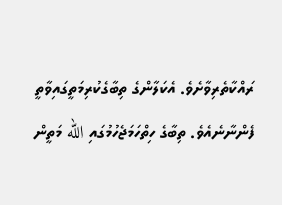ރައްކާތެރިވާށެވެ. އެކަލާންގެ ތިބާގެކުރިމަތީގައިވާތީ
ފެންނާނެއެވެ. ތިބާގެ ހިތްހަމަޖެހުމުގައި الله މަތީން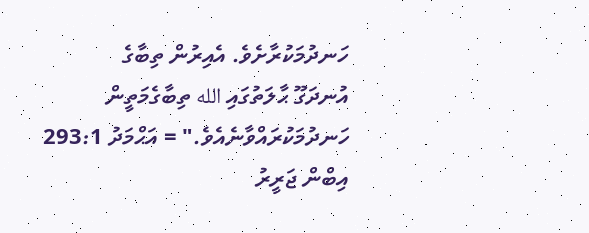ހަނދުމަކުރާށެވެ. އެއިރުން ތިބާގެ
އުނދަގޫ ޙާލަތުގައި الله ތިބާގެމަތީން ހަނދުމަކުރައްވާނެއެވެ." = އަޙްމަދު 293:1
އިބްން ޖަރީރު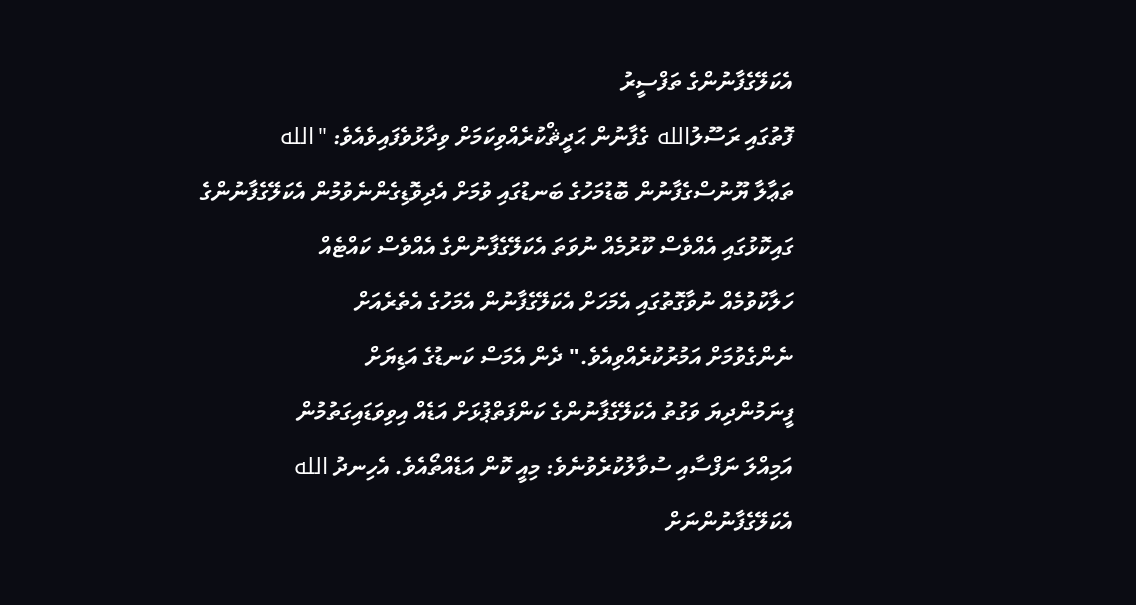އެކަލޭގެފާނުންގެ ތަފްސީރު
ފޮތުގައި ރަސޫލުالله ގެފާނުން ޙަދީޘްކުރެއްވިކަމަށް ވިދާޅުވެފައިވެއެވެ: "الله
ތަޢާލާ ޔޫނުސްގެފާނުން ބޮޑުމަހުގެ ބަނޑުގައި ވުމަށް އެދިވޮޑިގެންނެވުމުން އެކަލޭގެފާނުންގެ
ގައިކޮޅުގައި އެއްވެސް ކޫރުމެއް ނުވަތަ އެކަލޭގެފާނުންގެ އެއްވެސް ކައްޓެއް
ހަލާކުވުމެއް ނުވާގޮތުގައި އެމަހަށް އެކަލޭގެފާނުން އެމަހުގެ އެތެރެއަށް
ނެންގެވުމަށް އަމުރުކުރެއްވިއެވެ." ދެން އެމަސް ކަނޑުގެ އަޑިޔަށް
ފީނަމުންދިޔަ ވަގުތު އެކަލޭގެފާނުންގެ ކަންފަތްޕުޅަށް އަޑެއް އިވިވަޑައިގަތުމުން
އަމިއްލަ ނަފްސާއި ސުވާލުކުރެވުނެވެ: މިއީ ކޮން އަޑެއްތޯއެވެ. އެހިނދު الله
އެކަލޭގެފާނުންނަށް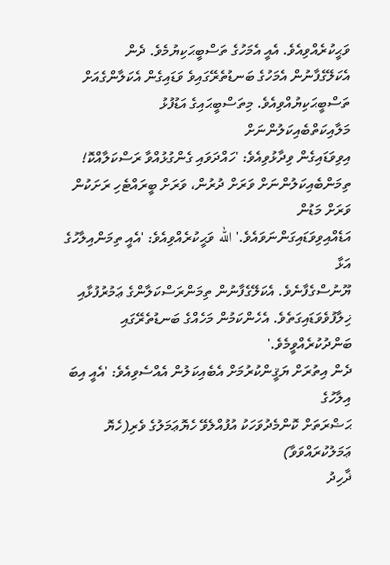ވަޙީކުރެއްވިއެވެ. އެއީ އެމަހުގެ ތަސްބީޙަކިޔުމެވެ. ދެން
އެކަލޭގެފާނުން އެމަހުގެ ބަނޑުތެރޭގައިވެ ވަޑައިގެން އެކަލާންގެއަށް
ތަސްބީޙަކިޔުއްވިއެވެ. މިތަސްބީޙައިގެ އަޑުފުޅު މަލާއިކަތްބެއިކަލުންނަށް
އިވިވަޑައިގެން ވިދާޅުވިއެވެ: 'ހައްދަވައި ގެންގުޅުއްވާ ރަސްކަލާއްކޮ!
ތިމަންބެއިކަލުންނަށް ވަރަށް ދުރުން، ވަރަށް ބީރައްޓެހި ރަށަކުން ވަރަށް މަޑުން
އަޑެއްއިވިވަޑައިގަންނަވައެވެ.' الله ވަޙީކުރެއްވިއެވެ: 'އެއީ ތިމަންއިލާހުގެ އަޅާ
ޔޫނުސްގެފާނެވެ. އެކަލޭގެފާނުން ތިމަންރަސްކަލާންގެ ޢަމުރުފުޅާއި
ޚިލާފުވެވަޑައިގަތެވެ. އެހެންކަމުން މަހެއްގެ ބަނޑުތެރޭގައި ބަންދުކުރެއްވީމެވެ.'
ދެން އިތުރަށް ޔަޤީންކުރުމަށް އެބެއިކަލުން އެއްސެވިއެވެ: 'އެއީ އިބަ އިލާހުގެ
ޙަޟްރަތަށް ކޮންމެދުވަހަކު އުފުއްލެވޭ ހެޔޮޢަމަލުގެ ވެރި(ހެޔޮ ޢަމަލުކުރައްވަވާ)
ޛާހިދު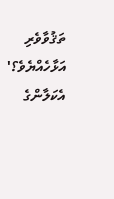ތަޤުވާވެރި އަޅާހެއްޔެވެ؟' އެކަލާންގެ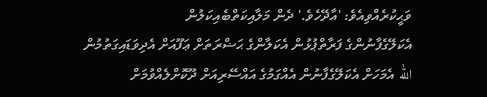ވަޙީކުރެއްވިއެވެ: 'އާދޭހެވެ.' ދެން މަލާއިކަތްބެއިކަލުން
އެކަލޭގެފާނުންގެ ފަރާތްޕުޅުން އެކަލާންގެ ޙަޟްރަތަށް ޢަފޫއަށް އެދިވަޑައިގަތުމުން
الله އެމަހަށް އެކަލޭގެފާނުން އެއްގަމުގެ އައްސޭރިއަށް ދޫކޮށްލެއްވުމަށް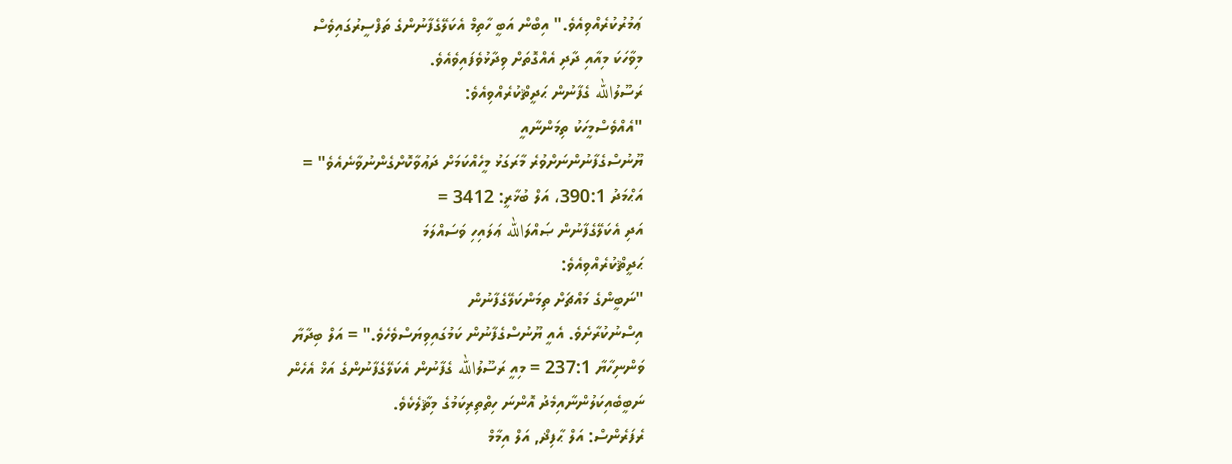ޢަމުރުކުރެއްވިއެވެ." އިބްން އަބީ ހާތިމް އެކަލޭގެފާނުންގެ ތަފްސީރުގައިވެސް
މިވާހަކަ މިއާއި ދާދި އެއްގޮތަށް ވިދާޅުވެފައިވެއެވެ.
ރަސޫލުالله ގެފާނުން ޙަދީޘްކުރެއްވިއެވެ:
"އެއްވެސްމީހަކު ތިމަންނާއީ
ޔޫނުސްގެފާނުންނަށްވުރެ މާރަގަޅު މީހެއްކަމަށް ދަޢުވާކޮށްގެންނުވާނެއެވެ" =
އަޙްމަދު 390:1، އަލް ބުޚާރީ: 3412 =
އަދި އެކަލޭގެފާނުން ޞައްލަالله ޢަލައިހި ވަސައްލަމަ
ޙަދީޘްކުރެއްވިއެވެ:
"ނަބީންގެ މައްޗަށް ތިމަންކަލޭގެފާނުން
އިސްނުކުރާށެވެ. އެއީ ޔޫނުސްގެފާނުން ކަމުގައިވިޔަސްވެހެވެ." = އަލް ބިދާޔާ
ވަންނިހާޔާ 237:1 = މިއީ ރަސޫލުالله ގެފާނުން އެކަލޭގެފާނުންގެ އަޚް އެހެން
ނަބީބެއިކަލުންނާއިމެދު އޮންނަ ހިތްތިރިކަމުގެ މިޘާލެކެވެ.
ރެފަރެންސް: އަލް ޙާފިޛް, އަލް އިމާމް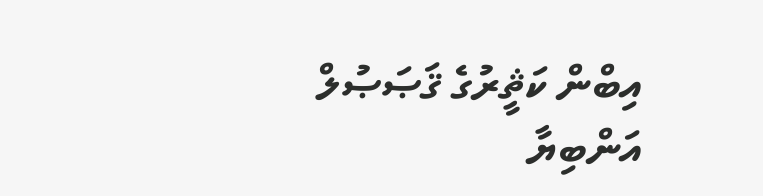އިބްން ކަޘީރުގެ ޤަޞަޞުލް އަންބިޔާ